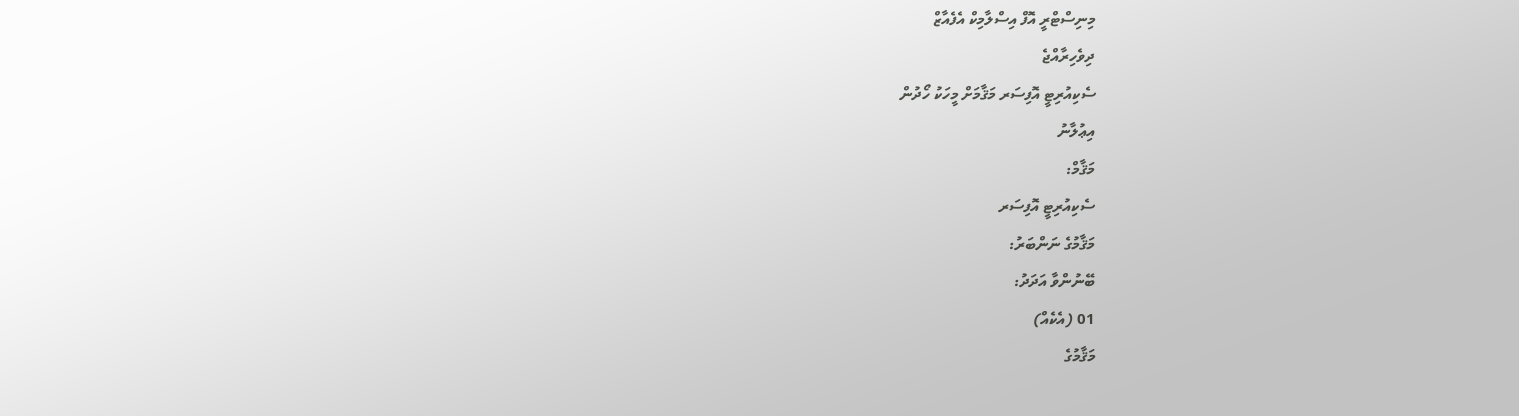މިނިސްޓްރީ އޮފް އިސްލާމިކް އެފެއާޒް
ދިވެހިރާއްޖެ
ސެކިއުރިޓީ އޮފިސަރ މަޤާމަށް މީހަކު ހޯދުން
އިޢުލާނު
މަޤާމް:
ސެކިއުރިޓީ އޮފިސަރ
މަޤާމުގެ ނަންބަރު:
ބޭނުންވާ އަދަދު:
01 (އެކެއް)
މަޤާމުގެ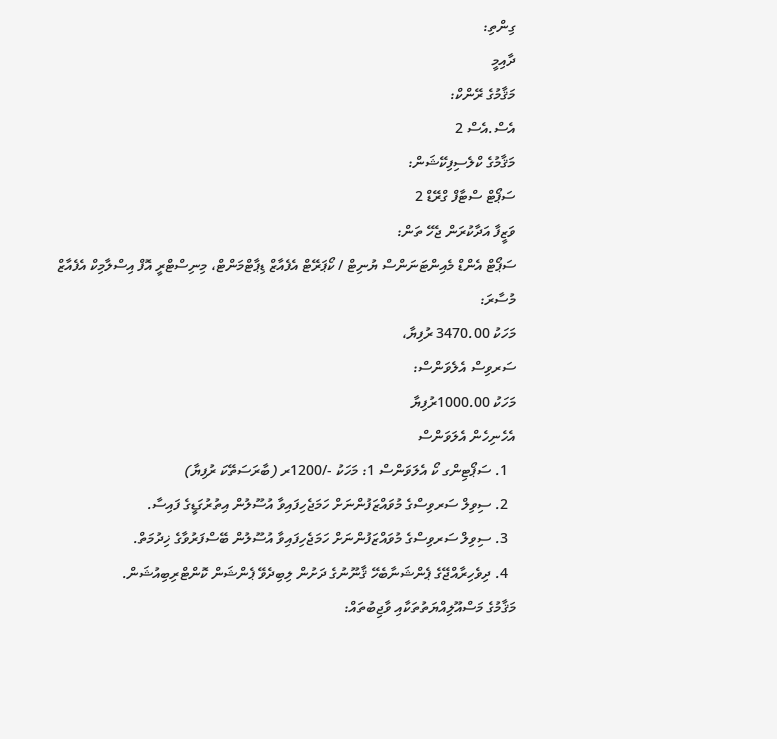ގިންތި:
ދާއިމީ
މަޤާމުގެ ރޭންކް:
އެސް.އެސް 2
މަޤާމުގެ ކްލެސިފިކޭޝަން:
ސަޕޯޓް ސްޓާފް ގްރޭޑް 2
ވަޒީފާ އަދާކުރަން ޖެހޭ ތަން:
ސަޕޯޓް އެންޑް މެއިންޓަނަންސް ޔުނިޓް / ކޯޕަރޭޓް އެފެއާޒް ޑިޕާޓްމަންޓް، މިނިސްޓްރީ އޮފް އިސްލާމިކް އެފެއާޒް
މުސާރަ:
މަހަކު 3470.00 ރުފިޔާ،
ސަރވިސް އެލެވަންސް:
މަހަކު 1000.00ރުފިޔާ
އެހެނިހެން އެލަވަންސް
  1. ސަޕޯޓިންގ ކޯ އެލަވަންސް 1: މަހަކު -/1200ރ (ބާރަސަތޭކަ ރުފިޔާ)
  2. ސިވިލް ސަރވިސްގެ މުވައްޒަފުންނަށް ހަމަޖެހިފައިވާ އުސޫލުން އިތުރުގަޑީގެ ފައިސާ.
  3. ސިވިލް ސަރވިސްގެ މުވައްޒަފުންނަށް ހަމަޖެހިފައިވާ އުސޫލުން ބޭސްފަރުވާގެ ޚިދުމަތް.
  4. ދިވެހިރާއްޖޭގެ ޕެންޝަނާބެހޭ ޤާނޫނުގެ ދަށުން ލިބިދެވޭ ޕެންޝަން ކޮންޓްރިބިއުޝަން.
މަޤާމުގެ މަސްއޫލިއްޔަތުތަކާއި ވާޖިބުތައް: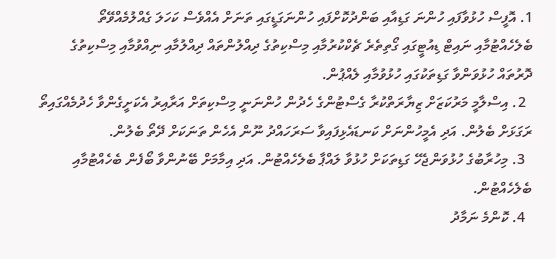1. އޮފީސް ހުޅުވާފައި ހުންނަ ގަޑިއާއި ބަންދުކޮށްފައި ހުންނަގަޑީގައި ތަނަށް އެއްވެސް ކަހަލަ ގެއްލުމެއްވޭތޯ ބެލެހެއްޓުމާއި ނައިޓް ޑިއުޓީގައި ގޯތިތެރެ ޗެކްކުރުމާއި މިސްކިތުގެ ދިއްލުންތައް ދިއްލުމާއި ނިއްވުމާއި މިސްކިތުގެ ދޮރުތައް ހުޅުވަންވާ ގަޑިތަކުގައި ހުޅުވުމާއި ލެއްޕުން.
  2. އިސްލާމީ މަރުކަޒަށް ޒިޔާރަތްކުރާ ގެސްޓުންގެ ހެދުން ހުންނަނީ މިސްކިތަށް އަރާއިރު އެކަށީގެންވާ ހެދުމެއްގައިތޯ ރަގަޅަށް ބެލުން. އަދި އެމީހުންނަށް ކަނޑައެޅިފައިވާ ސަރަހައްދު ނޫން އެހެން ތަނަކަށް ދޭތޯ ބެލުން.
  3. މިހުރާބުގެ ހުޅުވަންޖެހޭ ގަޑިތަކަށް ހުޅުވާ ލައްޕާ ބެލެހެއްޓުން. އަދި އިމާމަށް ބޭނުންވާ ބޯފެން ބެހެއްޓުމާއި ބެލެހެއްޓުން.
  4. ކޮންމެ ނަމާދު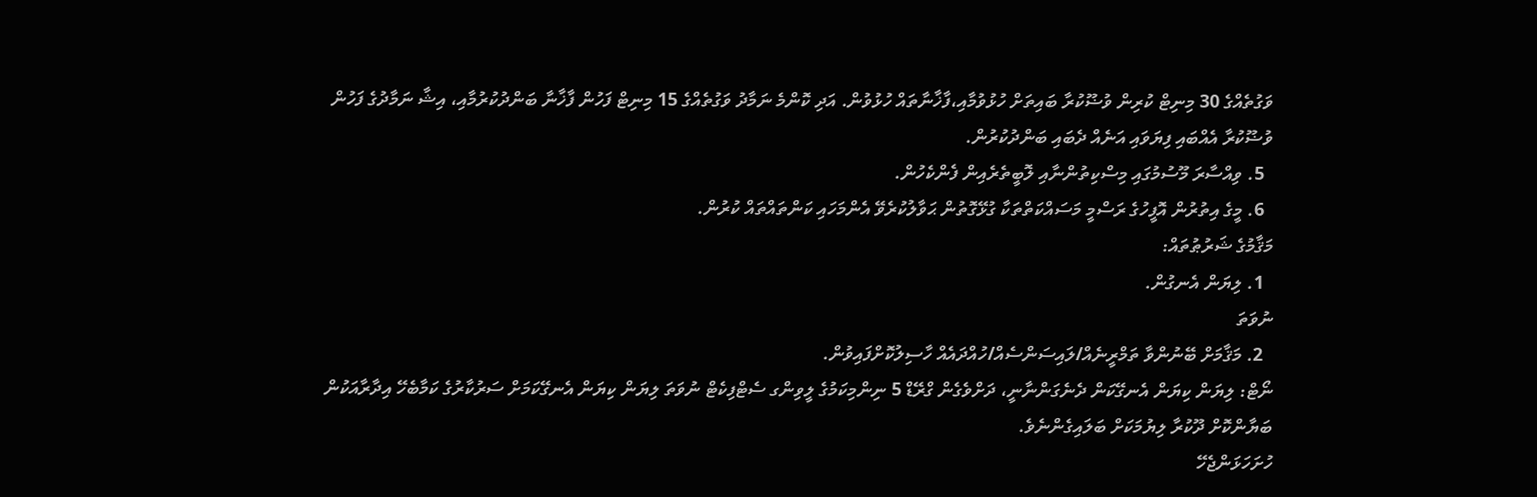ވަގުތެއްގެ 30 މިނިޓް ކުރިން ވުޟޫކުރާ ބައިތަށް ހުޅުވުމާއި،ފާޚާނާތައް ހުޅުވުން. އަދި ކޮންމެ ނަމާދު ވަގުތެއްގެ 15 މިނިޓް ފަހުން ފާޚާނާ ބަންދުކުރުމާއި، އިޝާ ނަމާދުގެ ފަހުން ވުޟޫކުރާ އެއްބައި ފިޔަވައި އަނެއް ދެބައި ބަންދުކުރުން.
  5. ވިއްސާރަ މޫސުމުގައި މިސްކިތުންނާއި ލޮބީތެރެއިން ފެންކެހުން.
  6. މީގެ އިތުރުން އޮފީހުގެ ރަސްމީ މަސައްކަތްތަކާ ގުޅޭގޮތުން ޙަވާލުކުރެވޭ އެންމަހައި ކަންތައްތައް ކުރުން.
މަޤާމުގެ ޝަރުޠުތައް:
  1. ލިޔަން އެނގުން.
ނުވަތަ
  2. މަޤާމަށް ބޭނުންވާ ތަމްރީނެއް/ލައިސަންސެއް/ހުއްދައެއް ހާސިލުކޮށްފައިވުން.
ނޯޓް: ލިޔަން ކިޔަން އެނގޭކަން ދެނެގަންނާނީ، ދަށްވެގެން ގްރޭޑް 5 ނިންމިކަމުގެ ލީވިންގ ސެޓްފިކެޓް ނުވަތަ ލިޔަން ކިޔަން އެނގޭކަމަށް ސަރުކާރުގެ ކަމާބެހޭ އިދާރާއަކުން ބަޔާންކޮށް ދޫކުރާ ލިޔުމަކަށް ބަލައިގެންނެވެ.
ހުށަހަޅަންޖެހޭ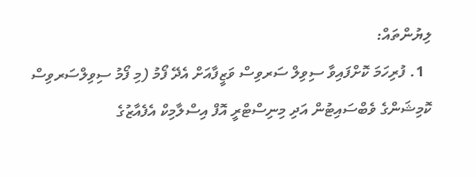ލިޔުންތައް:
  1. ފުރިހަމަ ކޮށްފައިވާ ސިވިލް ސަރވިސް ވަޒީފާއަށް އެދޭ ފޯމު (މި ފޯމު ސިވިލްސަރވިސް ކޮމިޝަންގެ ވެބްސައިޓުން އަދި މިނިސްޓްރީ އޮފް އިސްލާމިކް އެފެއާޒުގެ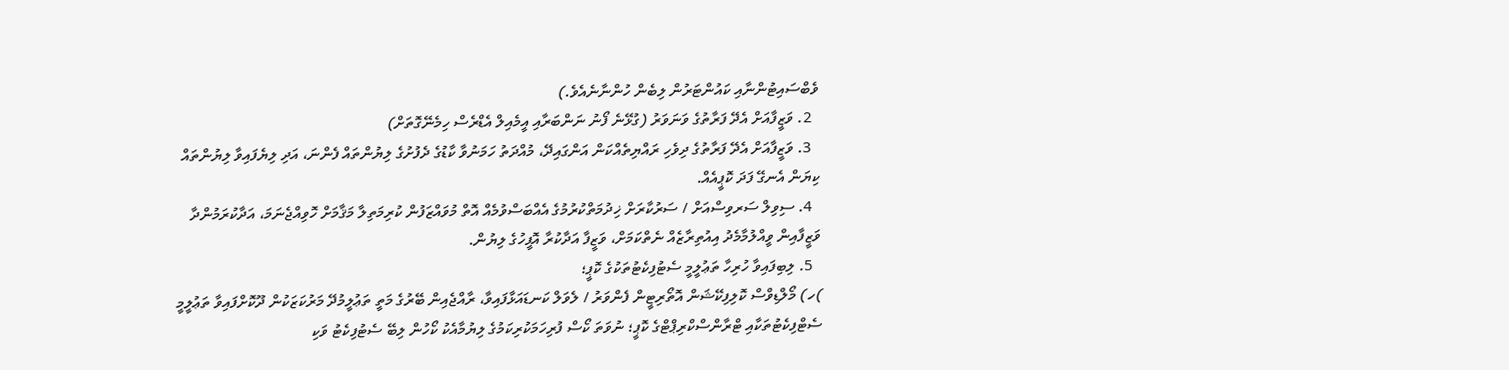ވެބްސައިޓުންނާއި ކައުންޓަރުން ލިބެން ހުންނާނެއެވެ.)
  2. ވަޒީފާއަށް އެދޭ ފަރާތުގެ ވަނަވަރު (ގުޅޭނެ ފޯނު ނަންބަރާއި އީމެއިލް އެޑްރެސް ހިމެނޭގޮތަށް)
  3. ވަޒީފާއަށް އެދޭ ފަރާތުގެ ދިވެހި ރައްޔިތެއްކަން އަންގައިދޭ، މުއްދަތު ހަމަނުވާ ކާޑުގެ ދެފުށުގެ ލިޔުންތައް ފެންނަ، އަދި ލިޔެފައިވާ ލިޔުންތައް ކިޔަން އެނގޭ ފަދަ ކޮޕީއެއް.
  4. ސިވިލް ސަރވިސްއަށް / ސަރުކާރަށް ޚިދުމަތްކުރުމުގެ އެއްބަސްވުމެއް އޮތް މުވައްޒަފުން ކުރިމަތިލާ މަޤާމަށް ހޮވިއްޖެނަމަ، އަދާކުރަމުންދާ ވަޒީފާއިން ވީއްލުމާމެދު އިއުތިރާޒެއް ނެތްކަމަށް، ވަޒީފާ އަދާކުރާ އޮފީހުގެ ލިޔުން.
  5. ލިބިފައިވާ ހުރިހާ ތަޢުލީމީ ސެޓުފިކެޓުތަކުގެ ކޮޕީ؛
)ހ) މޯލްޑިވްސް ކޮލިފިކޭޝަން އޮތޯރިޓީން ފެންވަރު / ލެވަލް ކަނޑައަޅާފައިވާ، ރާއްޖެއިން ބޭރުގެ މަތީ ތަޢުލީމުދޭ މަރުކަޒަކުން ދޫކޮށްފައިވާ ތަޢުލީމީ ސެޓްފިކެޓުތަކާއި ޓްރާންސްކްރިޕްޓްގެ ކޮޕީ؛ ނުވަތަ ކޯސް ފުރިހަމަކުރިކަމުގެ ލިޔުމާއެކު ކޯހުން ލިބޭ ސެޓުފިކެޓު ވަކި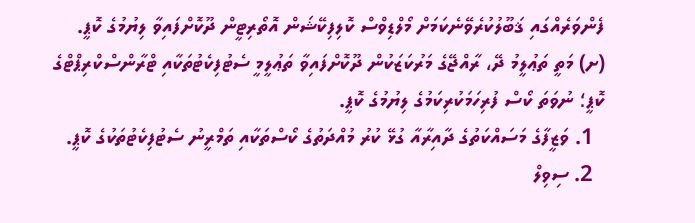ފެންވަރެއްގައި ޤަބޫލުކުރެވޭނެކަމަށް މޯލްޑިވްސް ކޮލިފިކޭޝަން އޮތޯރިޓީން ދޫކޮށްފައިވާ ލިޔުމުގެ ކޮޕީ.
(ށ) މަތީ ތަޢުލީމު ދޭ، ރާއްޖޭގެ މަރުކަޒަކުން ދޫކޮށްފައިވާ ތަޢުލީމީ ސެޓުފިކެޓުތަކާއި ޓްރާންސްކްރިޕްޓްގެ ކޮޕީ؛ ނުވަތަ ކޯސް ފުރިހަމަކުރިކަމުގެ ލިޔުމުގެ ކޮޕީ.
  1. ވަޒީފާގެ މަސައްކަތުގެ ދާއިރާއާ ގުޅޭ ކުރު މުއްދަތުގެ ކޯސްތަކާއި ތަމްރީނު ސެޓުފިކެޓުތަކުގެ ކޮޕީ.
  2. ސިވިލް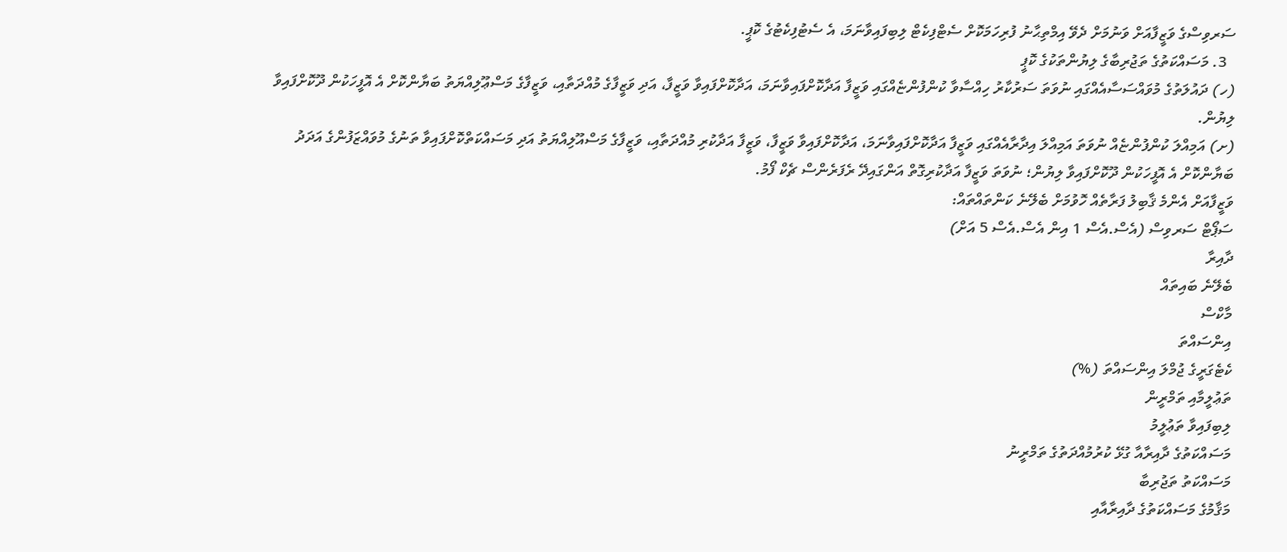ސަރވިސްގެ ވަޒީފާއަށް ވަނުމަށް ދެވޭ އިމްތިޙާނު ފުރިހަމަކޮށް ސެޓްފިކެޓް ލިބިފައިވާނަމަ، އެ ސެޓުފިކެޓުގެ ކޮޕީ.
  3. މަސައްކަތުގެ ތަޖުރިބާގެ ލިޔުންތަކުގެ ކޮޕީ
(ހ) ދައުލަތުގެ މުވައްސަސާއެއްގައި ނުވަތަ ސަރުކާރު ހިއްސާވާ ކުންފުންޏެއްގައި ވަޒީފާ އަދާކޮށްފައިވާނަމަ، އަދާކޮށްފައިވާ ވަޒީފާ، އަދި ވަޒީފާގެ މުއްދަތާއި، ވަޒީފާގެ މަސްޢޫލިއްޔަތު ބަޔާންކޮށް އެ އޮފީހަކުން ދޫކޮށްފައިވާ ލިޔުން.
(ށ) އަމިއްލަ ކުންފުންޏެއް ނުވަތަ އަމިއްލަ އިދާރާއެއްގައި ވަޒީފާ އަދާކޮށްފައިވާނަމަ، އަދާކޮށްފައިވާ ވަޒީފާ، ވަޒީފާ އަދާކުރި މުއްދަތާއި، ވަޒީފާގެ މަސްއޫލިއްޔަތު އަދި މަސައްކަތްކޮށްފައިވާ ތަނުގެ މުވައްޒަފުންގެ އަދަދު ބަޔާންކޮށް އެ އޮފީހަކުން ދޫކޮށްފައިވާ ލިޔުން؛ ނުވަތަ ވަޒީފާ އަދާކުރިގޮތް އަންގައިދޭ ރެފަރެންސް ޗެކް ފޯމު.
ވަޒީފާއަށް އެންމެ ޤާބިލު ފަރާތެއް ހޮވުމަށް ބެލޭނެ ކަންތައްތައް:
ސަޕޯޓް ސަރވިސް (އެސް.އެސް 1 އިން އެސް.އެސް 5 އަށް)
ދާއިރާ
ބެލޭނެ ބައިތައް
މާކްސް
އިންސައްތަ
ކެޓެގަރީގެ ޖުމްލަ އިންސައްތަ (%)
ތަޢުލީމާއި ތަމްރީން
ލިބިފައިވާ ތަޢުލީމު
މަސައްކަތުގެ ދާއިރާއާ ގުޅޭ ކުރުމުއްދަތުގެ ތަމްރީނު
މަސައްކަތު ތަޖުރިބާ
މަޤާމުގެ މަސައްކަތުގެ ދާއިރާއާއި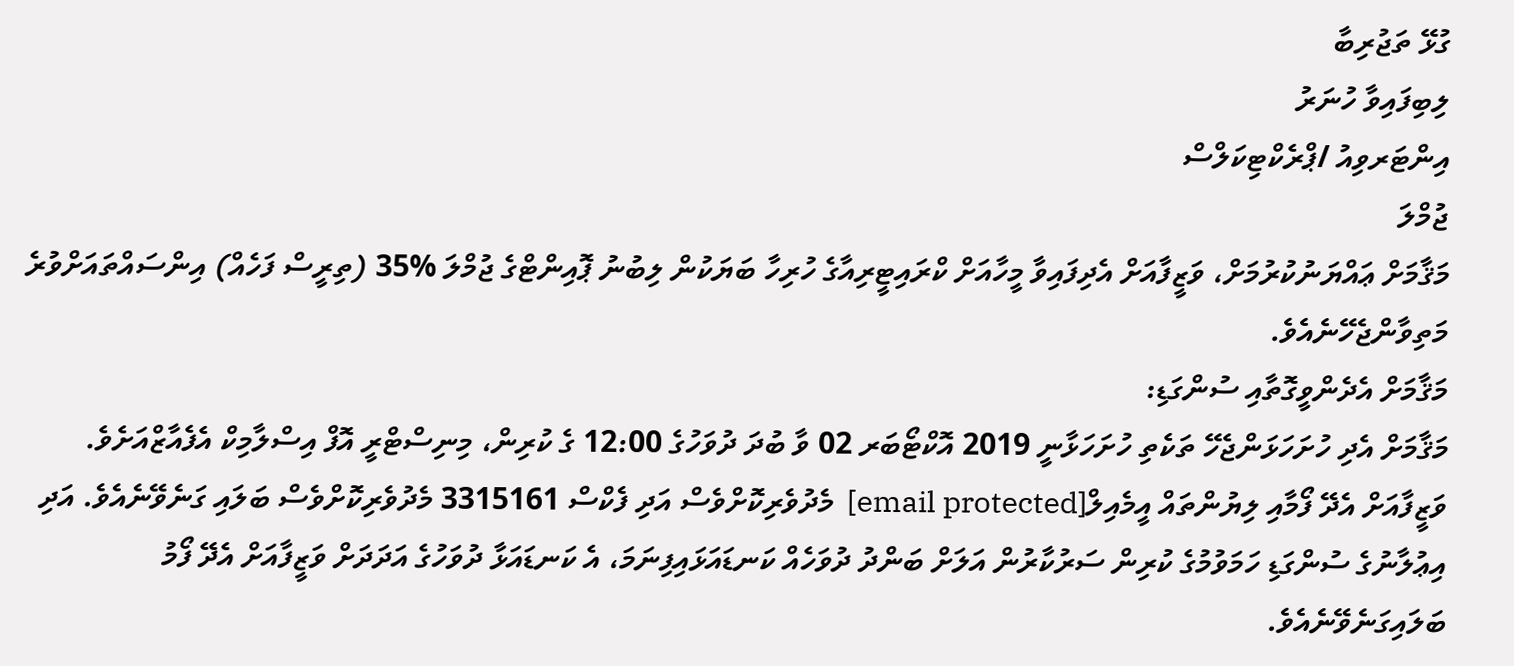ގުޅޭ ތަޖުރިބާ
ލިބިފައިވާ ހުނަރު
އިންޓަރވިއު /ޕްރެކްޓިކަލްސް
ޖުމްލަ
މަޤާމަށް ޢައްޔަނުކުރުމަށް، ވަޒީފާއަށް އެދިފައިވާ މީހާއަށް ކްރައިޓީރިއާގެ ހުރިހާ ބަޔަކުން ލިބުނު ޕޮއިންޓްގެ ޖުމްލަ %35 (ތިރީސް ފަހެއް) އިންސައްތައަށްވުރެ މަތިވާންޖެހޭނެއެވެ.
މަޤާމަށް އެދެންވީގޮތާއި ސުންގަޑި:
މަޤާމަށް އެދި ހުށަހަޅަންޖެހޭ ތަކެތި ހުށަހަޅާނީ 2019 އޮކްޓޯބަރ 02 ވާ ބުދަ ދުވަހުގެ 12:00 ގެ ކުރިން، މިނިސްޓްރީ އޮފް އިސްލާމިކް އެފެއާޒްއަށެވެ. ވަޒީފާއަށް އެދޭ ފޯމާއި ލިޔުންތައް އީމެއިލް[email protected]  މެދުވެރިކޮށްވެސް އަދި ފެކްސް 3315161 މެދުވެރިކޮށްވެސް ބަލައި ގަނެވޭނެއެވެ. އަދި އިޢުލާނުގެ ސުންގަޑި ހަމަވުމުގެ ކުރިން ސަރުކާރުން އަލަށް ބަންދު ދުވަހެއް ކަނޑައަޅައިފިނަމަ، އެ ކަނޑައަޅާ ދުވަހުގެ އަދަދަށް ވަޒީފާއަށް އެދޭ ފޯމު ބަލައިގަނެވޭނެއެވެ.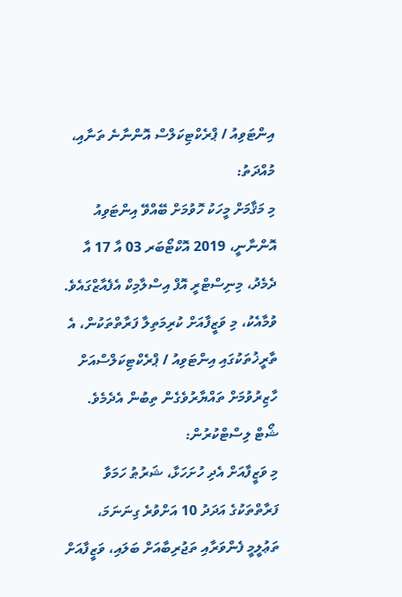އިންޓަވިއު / ޕްރެކްޓިކަލްސް އޮންނާނެ ތަނާއި، މުއްދަތު:
މި މަޤާމަށް މީހަކު ހޮވުމަށް ބޭއްވޭ އިންޓަވިއު އޮންނާނީ، 2019 އޮކްޓޯބަރ 03 އާ 17 އާ ދެމެދު، މިނިސްޓްރީ އޮފް އިސްލާމިކް އެފެއާޒްގައެވެ. ވުމާއެކު، މި ވަޒީފާއަށް ކުރިމަތިލާ ފަރާތްތަކުން، އެ ތާރީޚުތަކުގައި އިންޓަވިއު / ޕްރެކްޓިކަލްސްއަށް ހާޒިރުވުމަށް ތައްޔާރުވެގެން ތިބުން އެދެމެވެ.
ޝޯޓް ލިސްޓްކުރުން:
މި ވަޒީފާއަށް އެދި ހުށަހަޅާ، ޝަރުޠު ހަމަވާ ފަރާތްތަކުގެ އަދަދު 10 އަށްވުރެ ގިނަނަމަ، ތަޢުލީމީ ފެންވަރާއި ތަޖުރިބާއަށް ބަލައި، ވަޒީފާއަށް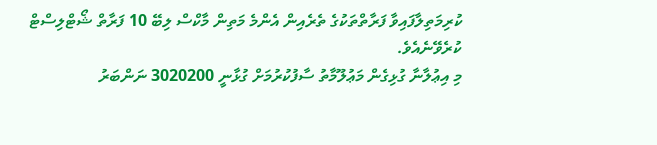ކުރިމަތިލާފައިވާ ފަރާތްތަކުގެ ތެރެއިން އެންމެ މަތިން މާކްސް ލިބޭ 10 ފަރާތް ޝޯޓްލިސްޓް ކުރެވޭނެއެވެ.
މި އިޢުލާނާ ގުޅިގެން މަޢުލޫމާތު ސާފުކުރުމަށް ގުޅާނީ 3020200 ނަންބަރު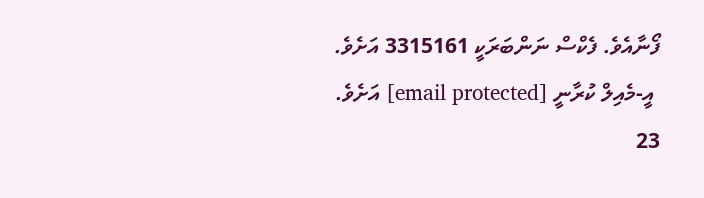ފޯނާއެވެ. ފެކްސް ނަންބަރަކީ 3315161 އަށެވެ.
 އީ-މެއިލް ކުރާނީ [email protected] އަށެވެ.
23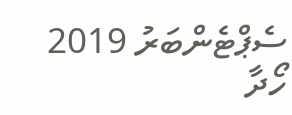ސެޕްޓެންބަރު 2019
ހޯދާ